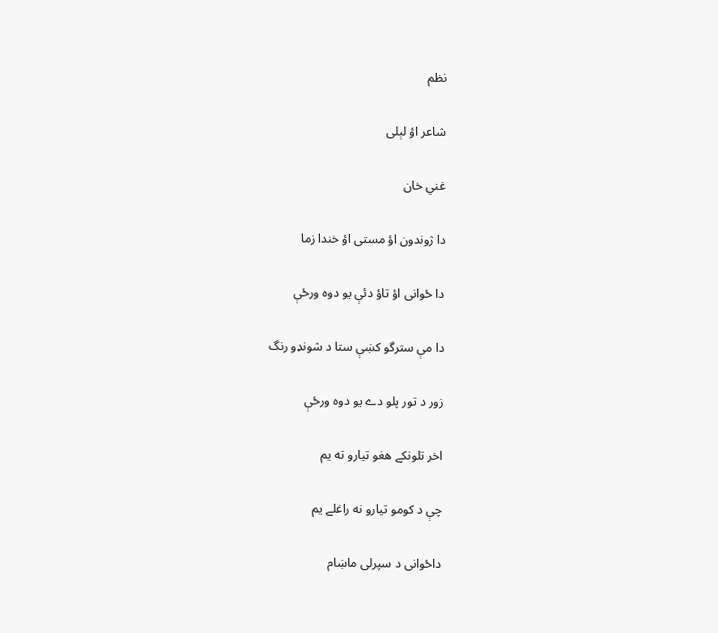نظم

شاعر اؤ لېلی

غني خان

دا ژوندون اؤ مستی اؤ خندا زما

دا ځوانی اؤ تاؤ دئې يو دوه ورځې

دا مې سترگو کښې ستا د شونډو رنگ

زور د تور پلو دے يو دوه ورځې

اخر تلونکے هغو تيارو ته يم

چې د کومو تيارو نه راغلے يم

داځوانی د سپرلی ماښام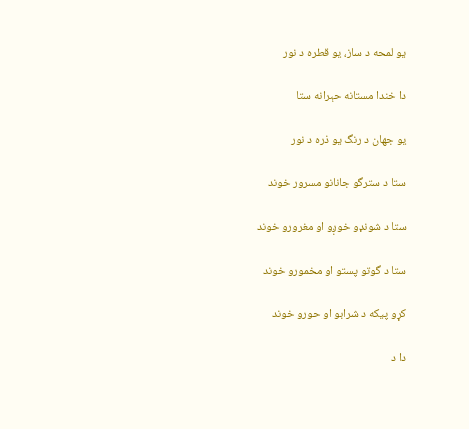يو لمحه د ساز، يو قطره د نور

دا خندا مستانه حېرانه ستا

يو جهان د رنگ يو ذره د نور

ستا د سترگو جانانو مسرور خوند

ستا د شونډو خوږو او مغرورو خوند

ستا د گوتو پستو او مخمورو خوند

کړو پيکه د شرابو او حورو خوند

دا د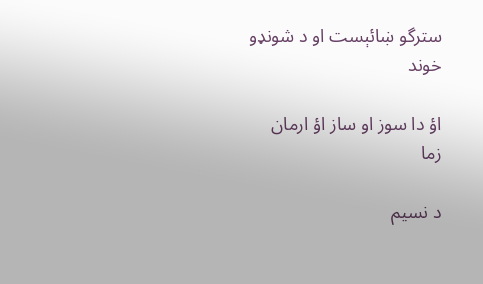سترگو ښائېست او د شونډو خوند

اؤ دا سوز او ساز اؤ ارمان زما

د نسيم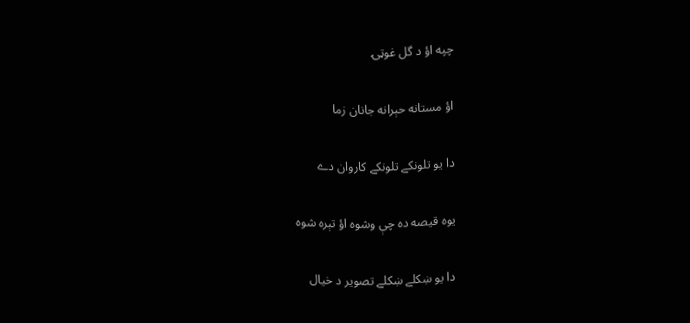چپه اؤ د گل غوټۍ

اؤ مستانه حېرانه جانان زما

دا يو تلونکے تلونکے کاروان دے

يوه قيصه ده چې وشوه اؤ تېره شوه

دا يو ښکلے ښکلے تصوير د خيال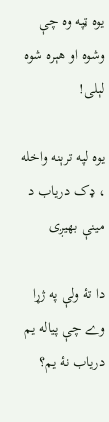يوه ټپه وه چې وشوه او هېره شوه لېلی!

يوه لپه ترېنه واخله ، ډک درياب د مينې بهيږی

دا تۀ ولې په ژړا وے چې پياله يم درياب نۀ يم؟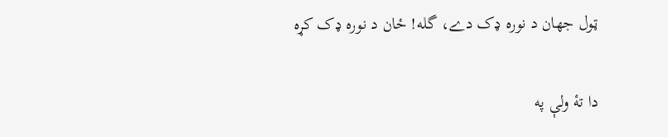ټول جهان د نوره ډک دے، گله! ځان د نوره ډک کړه

دا تۀ ولې په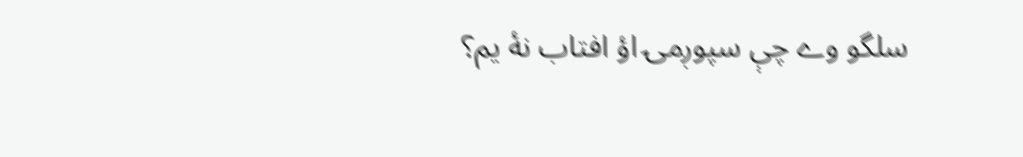سلگو وے چې سپوږمۍ اؤ افتاب نۀ يم؟